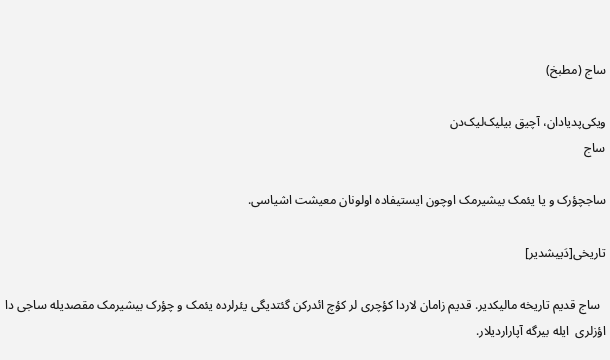ساج (مطبخ)

ویکی‌پدیادان، آچیق بیلیک‌لیک‌دن
ساج

ساجچؤرک و یا یئمک بیشیرمک اوچون ایستیفاده اولونان معیشت اشیاسی.

تاریخی[دَییشدیر]

  ساج قدیم تاریخه مالیکدیر. قدیم زامان لاردا کؤچری لر کؤچ ائدرکن گئتدیگی یئرلرده یئمک و چؤرک بیشیرمک مقصدیله ساجی دا اؤزلری  ایله بیرگه آپاراردیلار.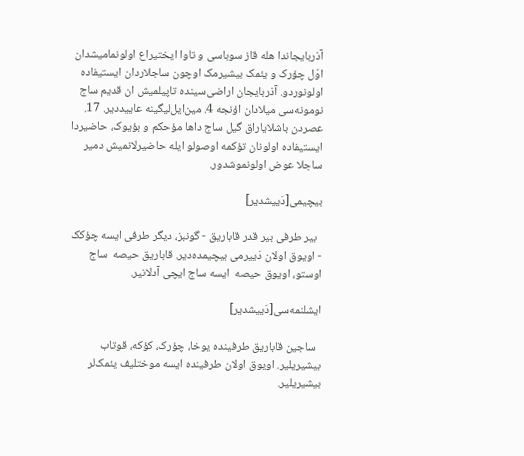آذربایجاندا هله قاز سوباسی و تاوا ایختیراع اولونمامیشدان اوّل چؤرک و یئمک بیشیرمک اوچون ساجلاردان ایستیفاده اولونوردو. آذربایجان اراضی‌‌سینده تاپیلمیش ان قدیم ساج نومونه‌سی میلادان اؤنجه 4. مین‌ایل‌لیگینه عاییددیر. 17. عصردن باشلایاراق گیل ساج داها مؤحکم و بؤیوک، حاضیردا ایستیفاده اولونان تؤکمه اوصولو ایله حاضیرلانمیش دمیر ساجلا عوض اولونموشدور.

بیچیمی[دَییشدیر]

  بیر طرفی بیر قدر قاباریق - گونبز، دیگر طرفی ایسه چؤکک - اویوق اولان دَییرمی بیچیمده‌دیر. قاباریق حیصه  ساج اوستو، اویوق حیصه  ایسه ساج ایچی آدلانیر.

ایشلنمه‌سی[دَییشدیر]

  ساجین قاباریق طرفینده یوخا، چؤرک، کؤکه، قوتاب بیشیریلیر. اویوق اولان طرفینده ایسه موختلیف یئمک‌لر بیشیریلیر.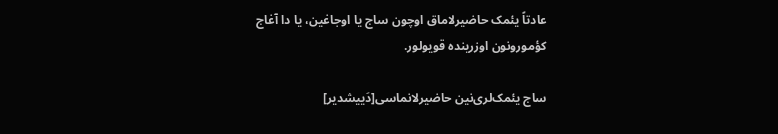عادتاً یئمک حاضیرلاماق اوچون ساج یا اوجاغین، یا دا آغاج کؤمورونون اوزرینده قویولور.

ساج یئمک‌لری‌نین حاضیرلانماسی[دَییشدیر]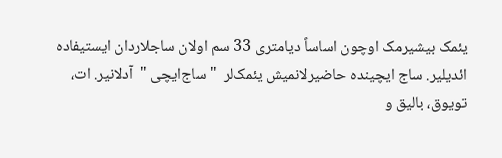یئمک بیشیرمک اوچون اساساً دیامتری 33 سم اولان ساجلاردان ایستیفاده ائدیلیر. ساج ایچینده حاضیرلانمیش یئمک‌لر  " ساج‌ایچی "  آدلانیر. ات، تویوق، بالیق و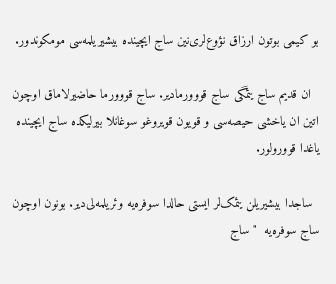بو کیمی بوتون ارزاق نؤوع‌لری‌نین ساج ایچینده بیشیریلمه‌سی مومکوندور.

  ان قدیم ساج یئمگی ساج قووورمادیر. ساج قووورما حاضیرلاماق اوچون اتین ان یاخشی حیصه‌سی و قویون قویروغو سوغانلا بیرلیکده ساج ایچینده یاغدا قوورولور.

  ساجدا بیشیریلن یئمک‌لر ایستی حالدا سوفره‌یه وئریلمه‌لی‌دیر. بونون اوچون ساج سوفره‌یه  "ساج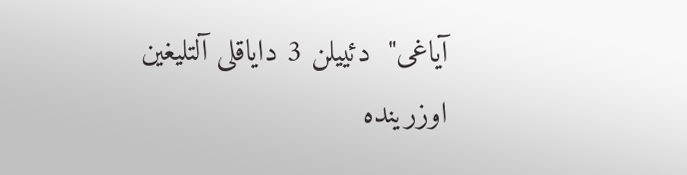آیاغی‌"  دئییلن 3 دایاقلی آلتلیغین اوزرینده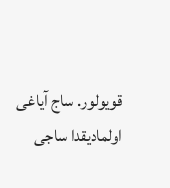قویولور. ساج آیاغی اولمادیقدا ساجی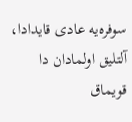سوفره‌یه عادی قایدادا، آلتلیق اولمادان دا قویماق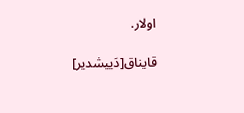اولار.

قایناق[دَییشدیر]